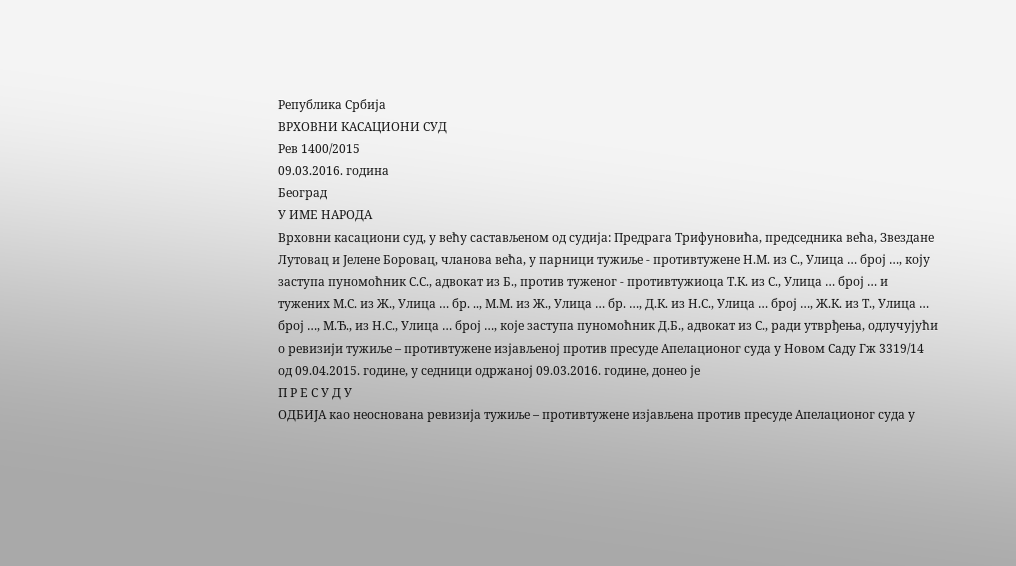Република Србија
ВРХОВНИ КАСАЦИОНИ СУД
Рев 1400/2015
09.03.2016. година
Београд
У ИМЕ НАРОДА
Врховни касациони суд, у већу састављеном од судија: Предрага Трифуновића, председника већа, Звездане Лутовац и Јелене Боровац, чланова већа, у парници тужиље - противтужене Н.М. из С., Улица … број …, коју заступа пуномоћник С.С., адвокат из Б., против туженог - противтужиоца Т.К. из С., Улица … број … и тужених М.С. из Ж., Улица … бр. .., М.М. из Ж., Улица … бр. …, Д.К. из Н.С., Улица … број …, Ж.К. из Т., Улица … број …, М.Ђ., из Н.С., Улица … број …, које заступа пуномоћник Д.Б., адвокат из С., ради утврђења, одлучујући о ревизији тужиље – противтужене изјављеној против пресуде Апелационог суда у Новом Саду Гж 3319/14 од 09.04.2015. године, у седници одржаној 09.03.2016. године, донео је
П Р Е С У Д У
ОДБИЈА као неоснована ревизија тужиље – противтужене изјављена против пресуде Апелационог суда у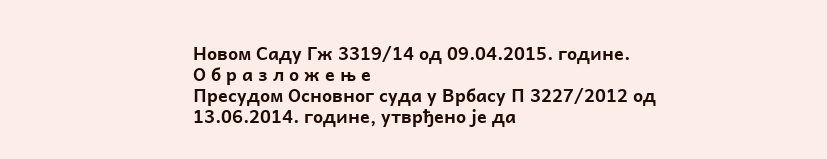Новом Саду Гж 3319/14 од 09.04.2015. године.
О б р а з л о ж е њ е
Пресудом Основног суда у Врбасу П 3227/2012 од 13.06.2014. године, утврђено је да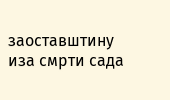заоставштину иза смрти сада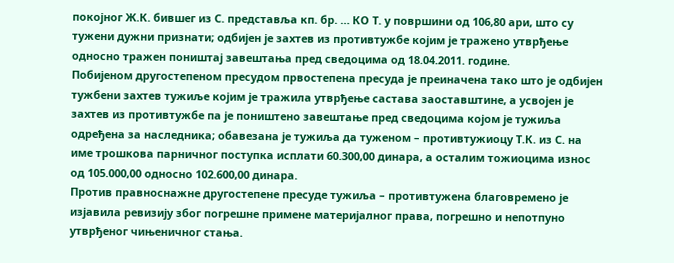покојног Ж.К. бившег из С. представља кп. бр. … КО Т. у површини од 106,80 ари, што су тужени дужни признати; одбијен је захтев из противтужбе којим је тражено утврђење односно тражен поништај завештања пред сведоцима од 18.04.2011. године.
Побијеном другостепеном пресудом првостепена пресуда је преиначена тако што је одбијен тужбени захтев тужиље којим је тражила утврђење састава заоставштине, а усвојен је захтев из противтужбе па је поништено завештање пред сведоцима којом је тужиља одређена за наследника; обавезана је тужиља да туженом – противтужиоцу Т.К. из С. на име трошкова парничног поступка исплати 60.300,00 динара, а осталим тожиоцима износ од 105.000,00 односно 102.600,00 динара.
Против правноснажне другостепене пресуде тужиља – противтужена благовремено је изјавила ревизију због погрешне примене материјалног права, погрешно и непотпуно утврђеног чињеничног стања.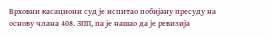Врховни касациони суд је испитао побијану пресуду на основу члана 408. ЗПП, па је нашао да је ревизија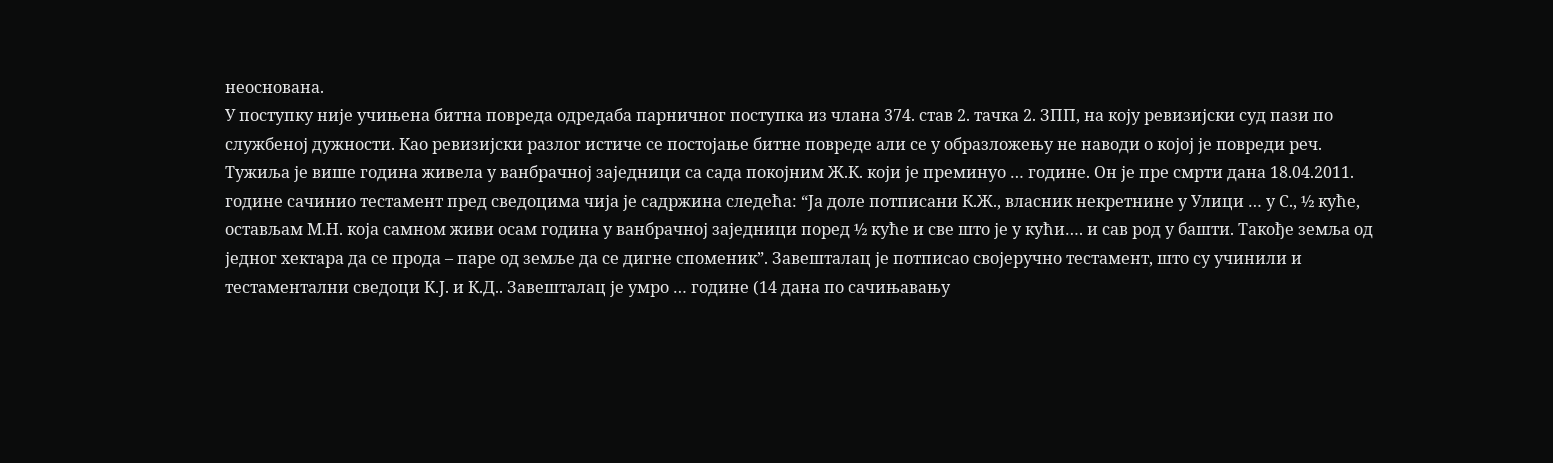неоснована.
У поступку није учињена битна повреда одредаба парничног поступка из члана 374. став 2. тачка 2. ЗПП, на коју ревизијски суд пази по службеној дужности. Као ревизијски разлог истиче се постојање битне повреде али се у образложењу не наводи о којој је повреди реч.
Тужиља је више година живела у ванбрачној заједници са сада покојним Ж.К. који је преминуо … године. Он је пре смрти дана 18.04.2011. године сачинио тестамент пред сведоцима чија је садржина следећа: “Ја доле потписани К.Ж., власник некретнине у Улици … у С., ½ куће, остављам М.Н. која самном живи осам година у ванбрачној заједници поред ½ куће и све што је у кући…. и сав род у башти. Такође земља од једног хектара да се прода – паре од земље да се дигне споменик”. Завешталац је потписао својеручно тестамент, што су учинили и тестаментални сведоци К.Ј. и К.Д.. Завешталац је умро … године (14 дана по сачињавању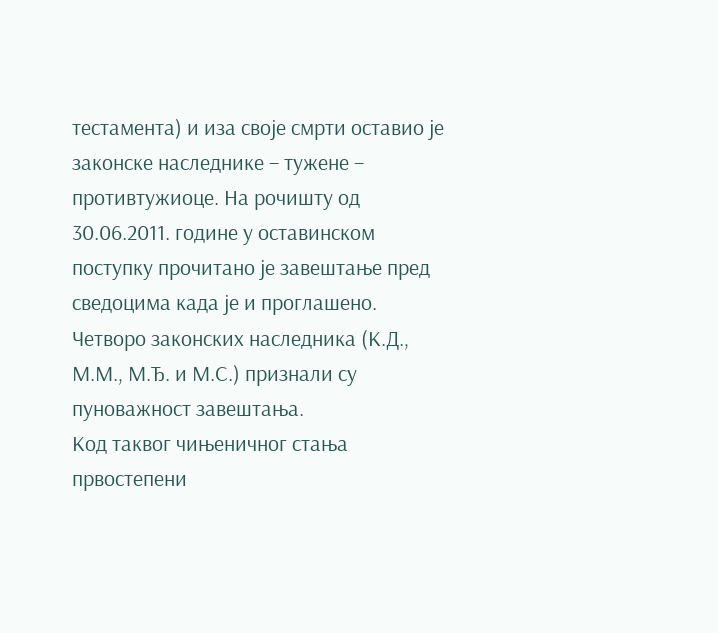тестамента) и иза своје смрти оставио је законске наследнике – тужене – противтужиоце. На рочишту од 30.06.2011. године у оставинском поступку прочитано је завештање пред сведоцима када је и проглашено. Четворо законских наследника (К.Д., М.М., М.Ђ. и М.С.) признали су пуноважност завештања.
Код таквог чињеничног стања првостепени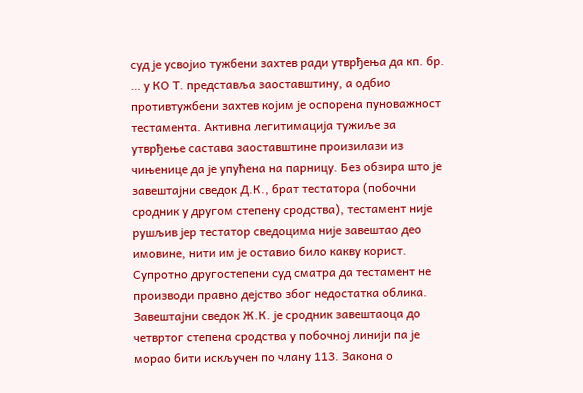суд је усвојио тужбени захтев ради утврђења да кп. бр. … у КО Т. представља заоставштину, а одбио противтужбени захтев којим је оспорена пуноважност тестамента. Активна легитимација тужиље за утврђење састава заоставштине произилази из чињенице да је упућена на парницу. Без обзира што је завештајни сведок Д.К., брат тестатора (побочни сродник у другом степену сродства), тестамент није рушљив јер тестатор сведоцима није завештао део имовине, нити им је оставио било какву корист.
Супротно другостепени суд сматра да тестамент не производи правно дејство због недостатка облика. Завештајни сведок Ж.К. је сродник завештаоца до четвртог степена сродства у побочној линији па је морао бити искључен по члану 113. Закона о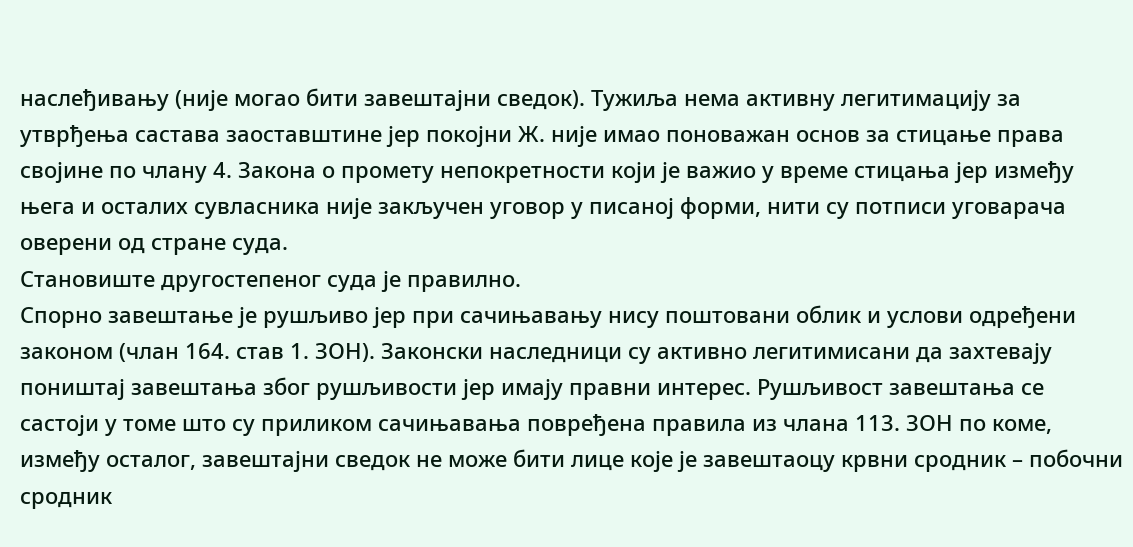наслеђивању (није могао бити завештајни сведок). Тужиља нема активну легитимацију за утврђења састава заоставштине јер покојни Ж. није имао поноважан основ за стицање права својине по члану 4. Закона о промету непокретности који је важио у време стицања јер између њега и осталих сувласника није закључен уговор у писаној форми, нити су потписи уговарача оверени од стране суда.
Становиште другостепеног суда је правилно.
Спорно завештање је рушљиво јер при сачињавању нису поштовани облик и услови одређени законом (члан 164. став 1. ЗОН). Законски наследници су активно легитимисани да захтевају поништај завештања због рушљивости јер имају правни интерес. Рушљивост завештања се састоји у томе што су приликом сачињавања повређена правила из члана 113. ЗОН по коме, између осталог, завештајни сведок не може бити лице које је завештаоцу крвни сродник – побочни сродник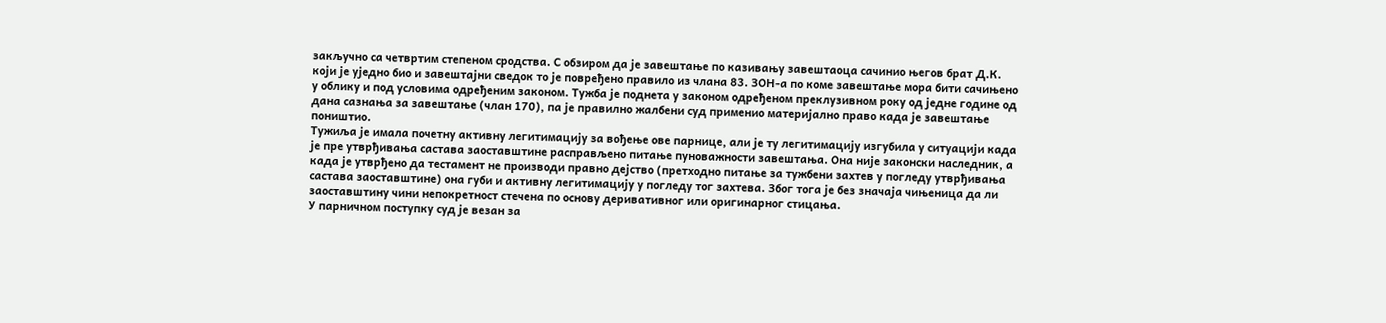закључно са четвртим степеном сродства. С обзиром да је завештање по казивању завештаоца сачинио његов брат Д.К. који је уједно био и завештајни сведок то је повређено правило из члана 83. ЗОН-а по коме завештање мора бити сачињено у облику и под условима одређеним законом. Тужба је поднета у законом одређеном преклузивном року од једне године од дана сазнања за завештање (члан 170), па је правилно жалбени суд применио материјално право када је завештање поништио.
Тужиља је имала почетну активну легитимацију за вођење ове парнице, али је ту легитимацију изгубила у ситуацији када је пре утврђивања састава заоставштине расправљено питање пуноважности завештања. Она није законски наследник, а када је утврђено да тестамент не производи правно дејство (претходно питање за тужбени захтев у погледу утврђивања састава заоставштине) она губи и активну легитимацију у погледу тог захтева. Због тога је без значаја чињеница да ли заоставштину чини непокретност стечена по основу деривативног или оригинарног стицања.
У парничном поступку суд је везан за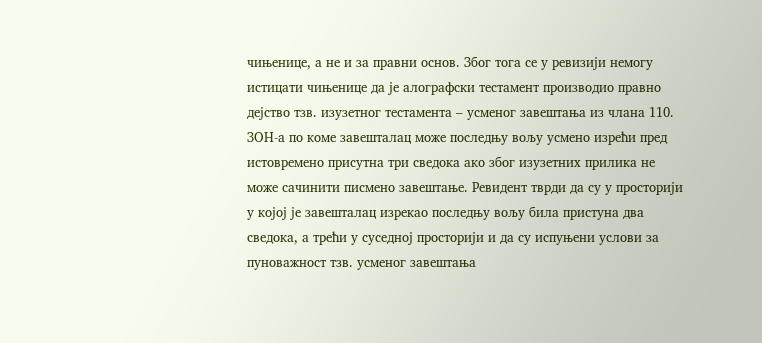чињенице, а не и за правни основ. Због тога се у ревизији немогу истицати чињенице да је алографски тестамент производио правно дејство тзв. изузетног тестамента – усменог завештања из члана 110. ЗОН-а по коме завешталац може последњу вољу усмено изрећи пред истовремено присутна три сведока ако због изузетних прилика не може сачинити писмено завештање. Ревидент тврди да су у просторији у којој је завешталац изрекао последњу вољу била пристуна два сведока, а трећи у суседној просторији и да су испуњени услови за пуноважност тзв. усменог завештања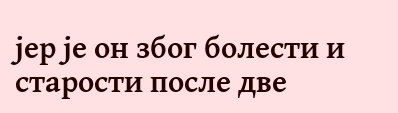јер је он због болести и старости после две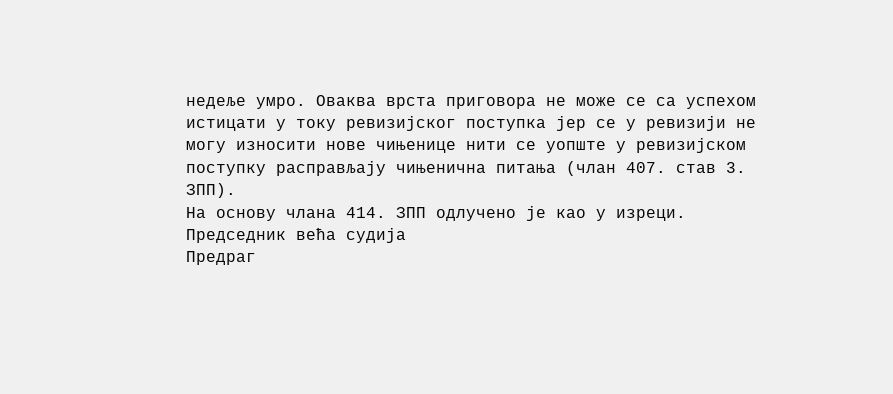недеље умро. Оваква врста приговора не може се са успехом истицати у току ревизијског поступка јер се у ревизији не могу износити нове чињенице нити се уопште у ревизијском поступку расправљају чињенична питања (члан 407. став 3. ЗПП).
На основу члана 414. ЗПП одлучено је као у изреци.
Председник већа судија
Предраг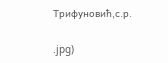Трифуновић,с.р.

.jpg)